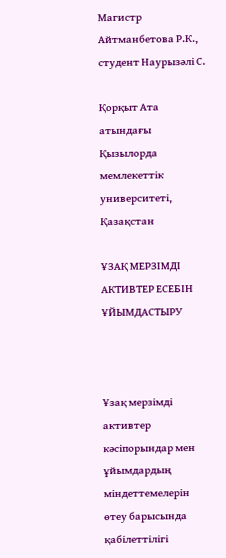Магистр Айтманбетова Р.К., студент Наурызәлі С.

Қорқыт Ата атындағы Қызылорда мемлекеттік университеті, Қазақстан

ҰЗАҚ МЕРЗІМДІ АКТИВТЕР ЕСЕБІН ҰЙЫМДАСТЫРУ



Ұзақ мерзімді активтер кәсіпорындар мен ұйымдардың міндеттемелерін өтеу барысында  қабілеттілігі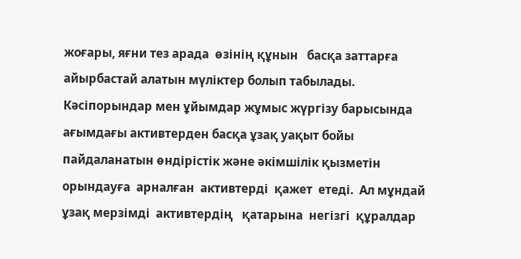жоғары, яғни тез арада  өзінің құнын   басқа заттарға айырбастай алатын мүліктер болып табылады. Кәсіпорындар мен ұйымдар жұмыс жүргізу барысында ағымдағы активтерден басқа ұзақ уақыт бойы пайдаланатын өндірістік және әкімшілік қызметін орындауға  арналған  активтерді  қажет  етеді.  Ал мұндай  ұзақ мерзімді  активтердің   қатарына  негізгі  құралдар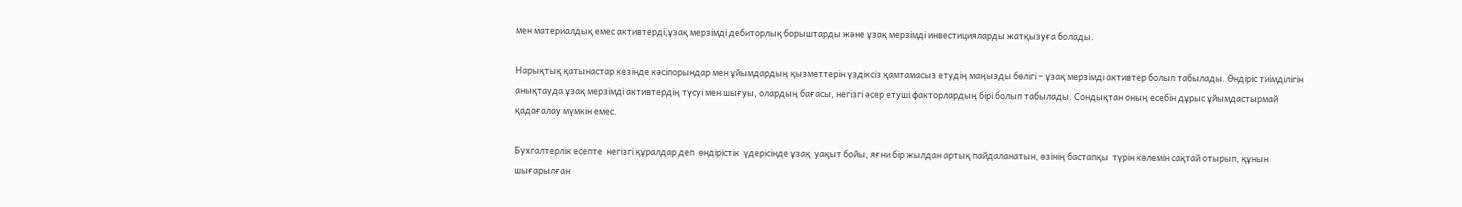мен материалдық емес активтерді,ұзақ мерзімді дебиторлық борыштарды және ұзақ мерзімді инвестицияларды жатқызуға болады.

Нарықтық қатынастар кезінде кәсіпорындар мен ұйымдардың қызметтерін үздіксіз қамтамасыз етудің маңызды бөлігі – ұзақ мерзімді активтер болып табылады. Өндіріс тиімділігін анықтауда ұзақ мерзімді активтердің түсуі мен шығуы, олардың бағасы, негізгі әсер етуші факторлардың бірі болып табылады. Сондықтан оның есебін дұрыс ұйымдастырмай қадағалау мүмкін емес.

Бухгалтерлік есепте  негізгі құралдар деп  өндірістік  үдерісінде ұзақ  уақыт бойы, яғни бір жылдан артық пайдаланатын, өзінің бастапқы  түрін көлемін сақтай отырып, құнын шығарылған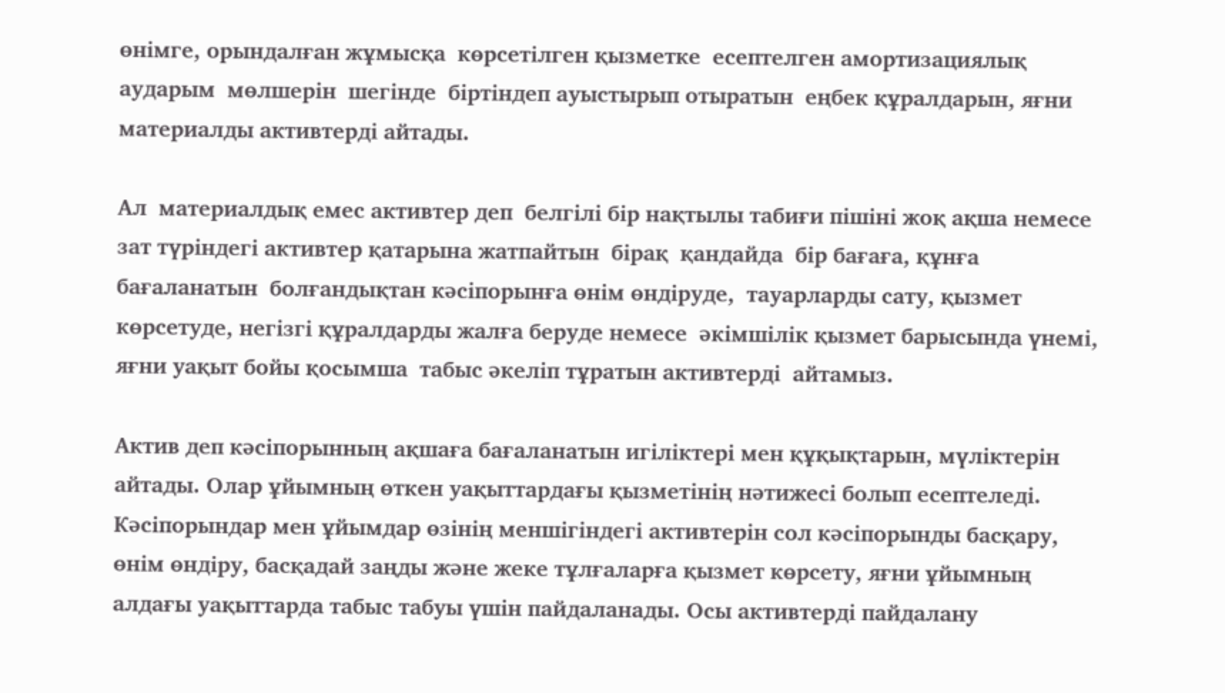өнімге, орындалған жұмысқа  көрсетілген қызметке  есептелген амортизациялық аударым  мөлшерін  шегінде  біртіндеп ауыстырып отыратын  еңбек құралдарын, яғни материалды активтерді айтады.

Ал  материалдық емес активтер деп  белгілі бір нақтылы табиғи пішіні жоқ ақша немесе зат түріндегі активтер қатарына жатпайтын  бірақ  қандайда  бір бағаға, құнға бағаланатын  болғандықтан кәсіпорынға өнім өндіруде,  тауарларды сату, қызмет көрсетуде, негізгі құралдарды жалға беруде немесе  әкімшілік қызмет барысында үнемі, яғни уақыт бойы қосымша  табыс әкеліп тұратын активтерді  айтамыз.

Актив деп кәсіпорынның ақшаға бағаланатын игіліктері мен құқықтарын, мүліктерін  айтады. Олар ұйымның өткен уақыттардағы қызметінің нәтижесі болып есептеледі. Кәсіпорындар мен ұйымдар өзінің меншігіндегі активтерін сол кәсіпорынды басқару, өнім өндіру, басқадай заңды және жеке тұлғаларға қызмет көрсету, яғни ұйымның алдағы уақыттарда табыс табуы үшін пайдаланады. Осы активтерді пайдалану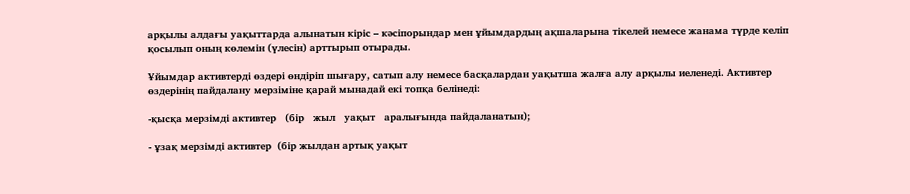арқылы алдағы уақыттарда алынатын кіріс – кәсіпорындар мен ұйымдардың ақшаларына тікелей немесе жанама түрде келіп қосылып оның көлемін (үлесін) арттырып отырады.

Ұйымдар активтерді өздері өндіріп шығару, сатып алу немесе басқалардан уақытша жалға алу арқылы иеленеді. Активтер өздерінің пайдалану мерзіміне қарай мынадай екі топқа белінеді:

-қысқа мерзімді активтер   (бір   жыл   уақыт   аралығында пайдаланатын);

- ұзақ мерзімді активтер  (бір жылдан артық уақыт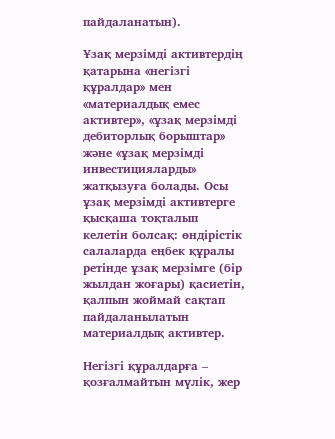пайдаланатын).

Ұзақ мерзімді активтердің қатарына «негізгі құралдар» мен «материалдық емес активтер», «ұзақ мерзімді дебиторлық борыштар» және «ұзақ мерзімді инвестицияларды» жатқызуға болады. Осы ұзақ мерзімді активтерге қысқаша тоқталып келетін болсақ: өндірістік салаларда еңбек құралы ретінде ұзақ мерзімге (бір жылдан жоғары) қасиетін, қалпын жоймай сақтап пайдаланылатын материалдық активтер.

Негізгі құралдарға – қозғалмайтын мүлік, жер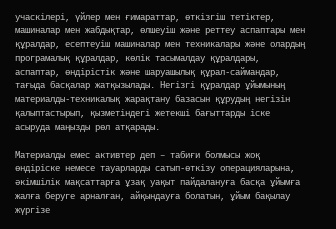учаскілері, үйлер мен ғимараттар, өткізгіш тетіктер, машиналар мен жабдықтар, өлшеуіш және реттеу аспаптары мен құралдар, есептеуіш машиналар мен техникалары және олардың програмалық құралдар, көлік тасымалдау құралдары, аспаптар, өндірістік және шаруашылық құрал-саймандар, тағыда басқалар жатқызылады. Негізгі құралдар ұйымының материалды-техникалық жарақтану базасын құрудың негізін қалыптастырып, қызметіндегі жетекші бағыттарды іске асыруда маңызды рөл атқарады.

Материалды емес активтер деп – табиғи болмысы жоқ өндіріске немесе тауарларды сатып-өткізу операцияларына, әкімшілік мақсаттарға ұзақ уақыт пайдалануға басқа ұйымға жалға беруге арналған, айқындауға болатын, ұйым бақылау жүргізе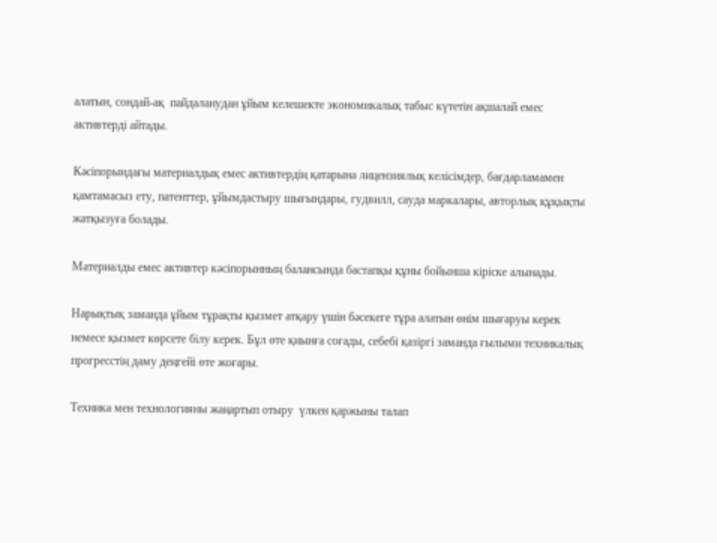алатын, сондай-ақ  пайдаланудан ұйым келешекте экономикалық табыс күтетін ақшалай емес активтерді айтады.

Кәсіпорындағы материалдық емес активтердің қатарына лицензиялық келісімдер, бағдарламамен қамтамасыз ету, патенттер, ұйымдастыру шығындары, гудвилл, сауда маркалары, авторлық құқықты жатқызуға болады.

Материалды емес активтер кәсіпорынның балансында бастапқы құны бойынша кіріске алынады.

Нарықтық заманда ұйым тұрақты қызмет атқару үшін бәсекеге тұра алатын өнім шығаруы керек немесе қызмет көрсете білу керек. Бұл өте қиынға соғады, себебі қазіргі заманда ғылыми техникалық прогресстің даму деңгейі өте жоғары.

Техника мен технологияны жаңартып отыру  үлкен қаржыны талап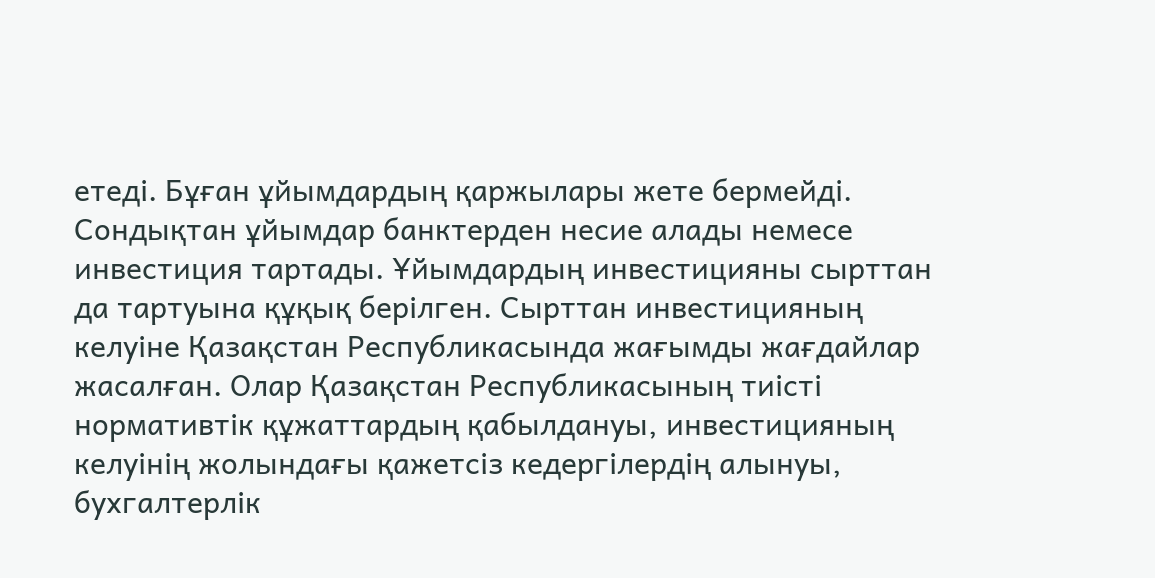етеді. Бұған ұйымдардың қаржылары жете бермейді. Сондықтан ұйымдар банктерден несие алады немесе инвестиция тартады. Ұйымдардың инвестицияны сырттан да тартуына құқық берілген. Сырттан инвестицияның келуіне Қазақстан Республикасында жағымды жағдайлар жасалған. Олар Қазақстан Республикасының тиісті нормативтік құжаттардың қабылдануы, инвестицияның келуінің жолындағы қажетсіз кедергілердің алынуы, бухгалтерлік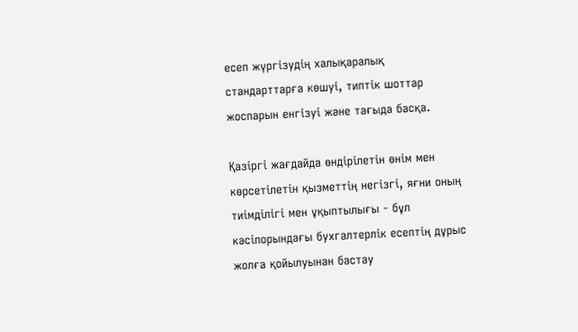есеп жүргізудің халықаралық стандарттарға көшуі, типтік шоттар жоспарын енгізуі және тағыда басқа.

Қазіргі жағдайда өндірілетін өнім мен көрсетілетін қызметтің негізгі, яғни оның тиімділігі мен ұқыптылығы - бұл кәсіпорындағы бухгалтерлік есептің дұрыс жолға қойылуынан бастау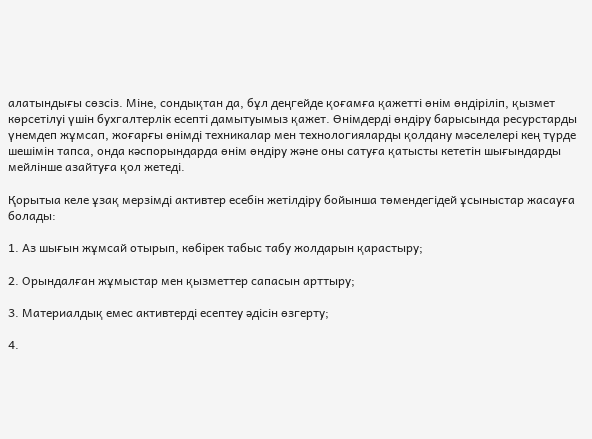алатындығы сөзсіз. Міне, сондықтан да, бұл деңгейде қоғамға қажетті өнім өндіріліп, қызмет көрсетілуі үшін бухгалтерлік есепті дамытуымыз қажет. Өнімдерді өндіру барысында ресурстарды үнемдеп жұмсап, жоғарғы өнімді техникалар мен технологияларды қолдану мәселелері кең түрде шешімін тапса, онда кәспорындарда өнім өндіру және оны сатуға қатысты кететін шығындарды мейлінше азайтуға қол жетеді.

Қорытыа келе ұзақ мерзімді активтер есебін жетілдіру бойынша төмендегідей ұсыныстар жасауға болады:

1. Аз шығын жұмсай отырып, көбірек табыс табу жолдарын қарастыру;

2. Орындалған жұмыстар мен қызметтер сапасын арттыру;

3. Материалдық емес активтерді есептеу әдісін өзгерту;

4.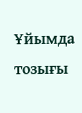Ұйымда тозығы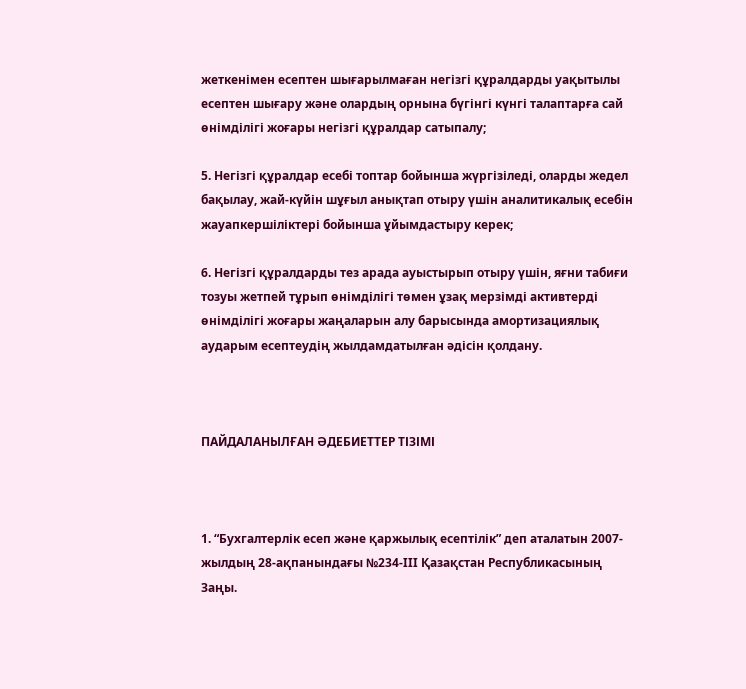жеткенімен есептен шығарылмаған негізгі құралдарды уақытылы есептен шығару және олардың орнына бүгінгі күнгі талаптарға сай өнімділігі жоғары негізгі құралдар сатыпалу;

5. Негізгі құралдар есебі топтар бойынша жүргізіледі, оларды жедел бақылау, жай-күйін шұғыл анықтап отыру үшін аналитикалық есебін жауапкершіліктері бойынша ұйымдастыру керек;

6. Негізгі құралдарды тез арада ауыстырып отыру үшін, яғни табиғи тозуы жетпей тұрып өнімділігі төмен ұзақ мерзімді активтерді өнімділігі жоғары жаңаларын алу барысында амортизациялық аударым есептеудің жылдамдатылған әдісін қолдану.



ПАЙДАЛАНЫЛҒАН ӘДЕБИЕТТЕР ТІЗІМІ



1. “Бухгалтерлік есеп және қаржылық есептілік” деп аталатын 2007- жылдың 28-ақпанындағы №234-III Қазақстан Республикасының Заңы.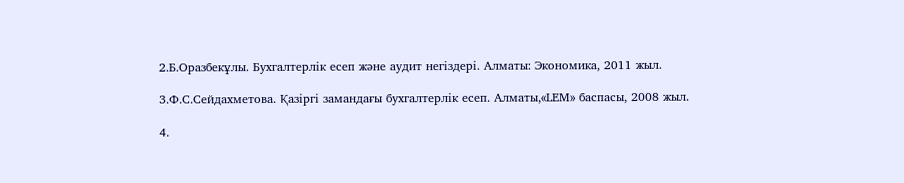2.Б.Оразбекұлы. Бухгалтерлік есеп және аудит негіздері. Алматы: Экономика, 2011 жыл.

3.Ф.С.Сейдахметова. Қазіргі замандағы бухгалтерлік есеп. Алматы,«LEM» баспасы, 2008 жыл.

4.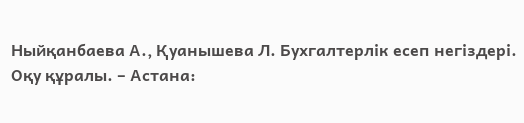Ныйқанбаева А., Қуанышева Л. Бухгалтерлік есеп негіздері. Оқу құралы. – Астана: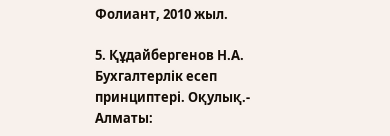Фолиант, 2010 жыл.

5. Құдайбергенов Н.А. Бухгалтерлік есеп принциптері. Оқулық.- Алматы: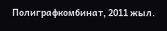Полиграфкомбинат, 2011 жыл.